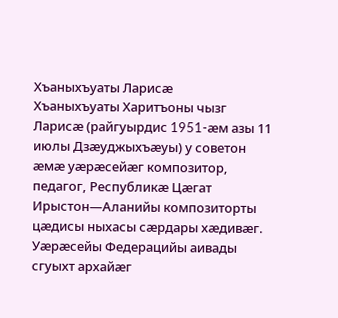Хъаныхъуаты Ларисæ
Хъаныхъуаты Харитъоны чызг Ларисæ (райгуырдис 1951-æм азы 11 июлы Дзæуджыхъæуы) у советон æмæ уæрæсейæг композитор, педагог, Республикæ Цæгат Ирыстон—Аланийы композиторты цæдисы ныхасы сæрдары хæдивæг. Уæрæсейы Федерацийы аивады сгуыхт архайæг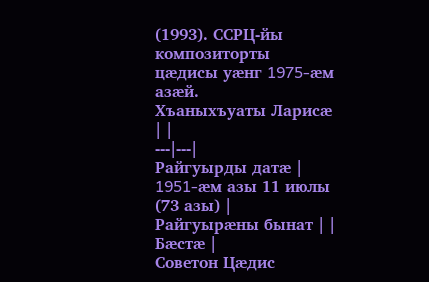(1993). ССРЦ-йы композиторты цæдисы уæнг 1975-æм азæй.
Хъаныхъуаты Ларисæ | |
---|---|
Райгуырды датæ | 1951-æм азы 11 июлы (73 азы) |
Райгуырæны бынат | |
Бæстæ |
Советон Цæдис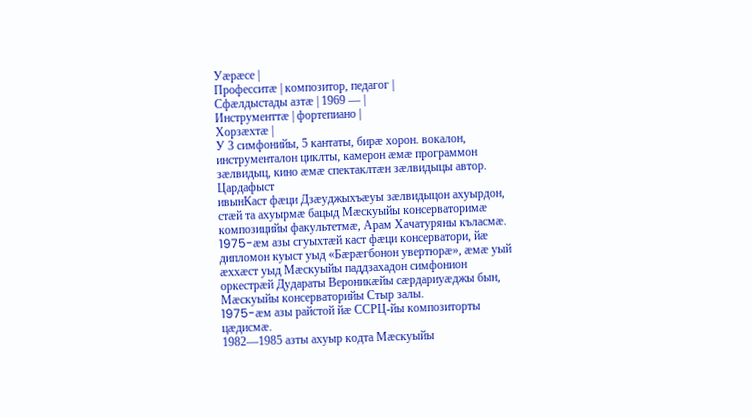Уæрæсе |
Професситæ | композитор, педагог |
Сфæлдыстады азтæ | 1969 — |
Инструменттæ | фортепиано |
Хорзæхтæ |
У 3 симфонийы, 5 кантаты, бирæ хорон. вокалон, инструменталон циклты, камерон æмæ программон зæлвидыц, кино æмæ спектаклтæн зæлвидыцы автор.
Цардафыст
ивынКаст фæци Дзæуджыхъæуы зæлвидыцон ахуырдон, стæй та ахуырмæ бацыд Мæскуыйы консерваторимæ композицийы факультетмæ, Арам Хачатуряны къласмæ.
1975-æм азы сгуыхтæй каст фæци консерватори, йæ дипломон куыст уыд «Бæрæгбонон увертюрæ», æмæ уый æххæст уыд Мæскуыйы паддзахадон симфонион оркестрæй Дудараты Вероникæйы сæрдариуæджы бын, Мæскуыйы консерваторийы Стыр залы.
1975-æм азы райстой йæ ССРЦ-йы композиторты цæдисмæ.
1982—1985 азты ахуыр кодта Мæскуыйы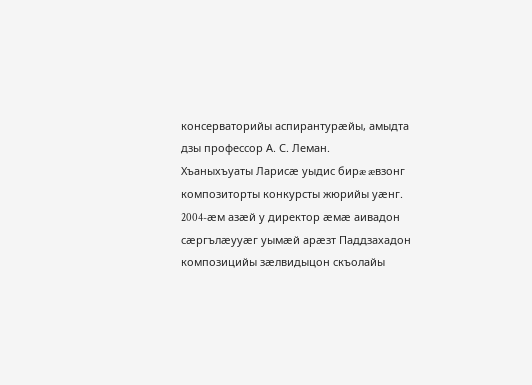консерваторийы аспирантурæйы, амыдта дзы профессор А. С. Леман.
Хъаныхъуаты Ларисæ уыдис бирæ æвзонг композиторты конкурсты жюрийы уæнг.
2004-æм азæй у директор æмæ аивадон сæргълæууæг уымæй арæзт Паддзахадон композицийы зæлвидыцон скъолайы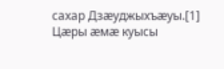сахар Дзæуджыхъæуы.[1]
Цæры æмæ куысы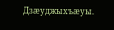Дзæуджыхъæуы.